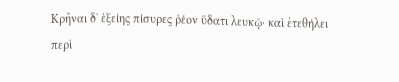Κρῆναι δ᾽ ἑξείης πίσυρες ῥέον ὕδατι λευκῷ· καὶ ἐτεθήλει περὶ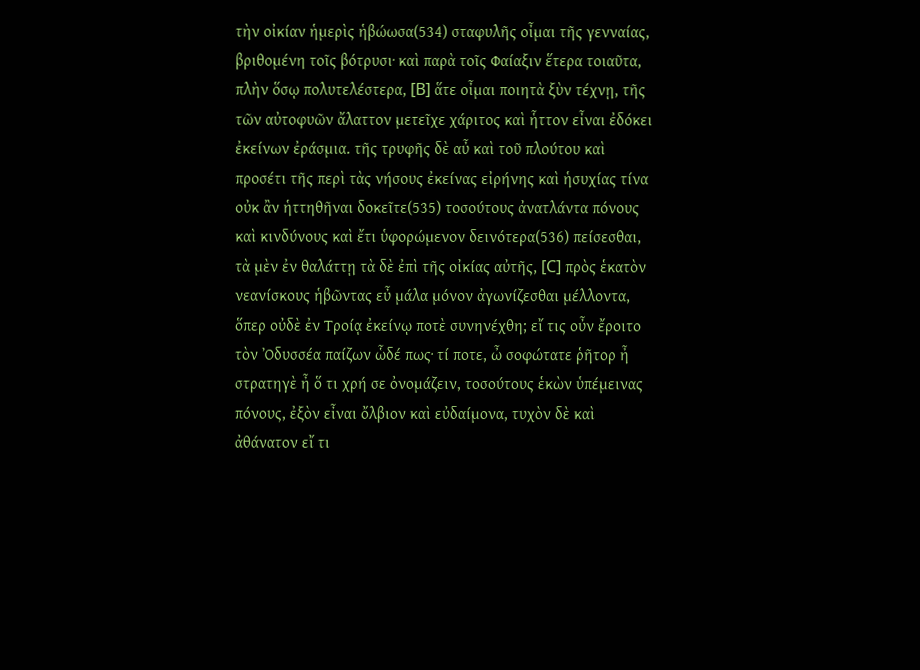τὴν οἰκίαν ἡμερὶς ἡβώωσα(534) σταφυλῆς οἶμαι τῆς γενναίας, βριθομένη τοῖς βότρυσι· καὶ παρὰ τοῖς Φαίαξιν ἕτερα τοιαῦτα, πλὴν ὅσῳ πολυτελέστερα, [B] ἅτε οἶμαι ποιητὰ ξὺν τέχνῃ, τῆς τῶν αὐτοφυῶν ἄλαττον μετεῖχε χάριτος καὶ ἧττον εἶναι ἐδόκει ἐκείνων ἐράσμια. τῆς τρυφῆς δὲ αὖ καὶ τοῦ πλούτου καὶ προσέτι τῆς περὶ τὰς νήσους ἐκείνας εἰρήνης καὶ ἡσυχίας τίνα οὐκ ἂν ἡττηθῆναι δοκεῖτε(535) τοσούτους ἀνατλάντα πόνους καὶ κινδύνους καὶ ἔτι ὑφορώμενον δεινότερα(536) πείσεσθαι, τὰ μὲν ἐν θαλάττῃ τὰ δὲ ἐπὶ τῆς οἰκίας αὐτῆς, [C] πρὸς ἑκατὸν νεανίσκους ἡβῶντας εὖ μάλα μόνον ἀγωνίζεσθαι μέλλοντα, ὅπερ οὐδὲ ἐν Τροίᾳ ἐκείνῳ ποτὲ συνηνέχθη; εἴ τις οὖν ἔροιτο τὸν Ὀδυσσέα παίζων ὧδέ πως· τί ποτε, ὦ σοφώτατε ῥῆτορ ἦ στρατηγὲ ἦ ὅ τι χρή σε ὀνομάζειν, τοσούτους ἑκὼν ὑπέμεινας πόνους, ἐξὸν εἶναι ὄλβιον καὶ εὐδαίμονα, τυχὸν δὲ καὶ ἀθάνατον εἴ τι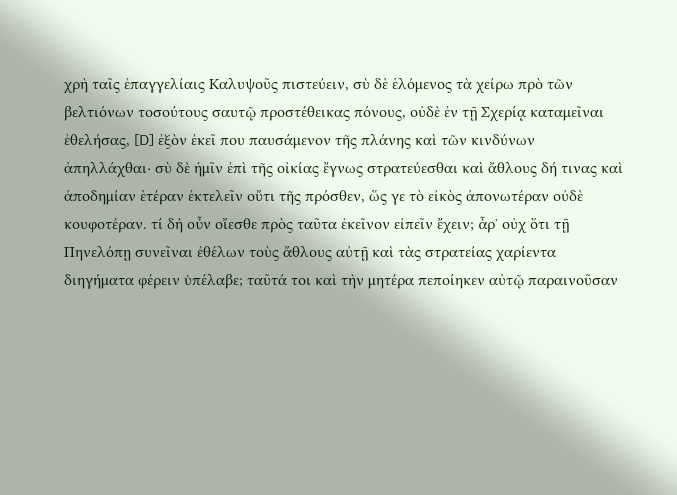χρὴ ταῖς ἐπαγγελίαις Καλυψοῦς πιστεύειν, σὺ δὲ ἑλόμενος τὰ χείρω πρὸ τῶν βελτιόνων τοσούτους σαυτῷ προστέθεικας πόνους, οὐδὲ ἐν τῇ Σχερίᾳ καταμεῖναι ἐθελήσας, [D] ἐξὸν ἐκεῖ που παυσάμενον τῆς πλάνης καὶ τῶν κινδύνων ἀπηλλάχθαι· σὺ δὲ ἡμῖν ἐπὶ τῆς οἰκίας ἔγνως στρατεύεσθαι καὶ ἄθλους δή τινας καὶ ἀποδημίαν ἑτέραν ἐκτελεῖν οὔτι τῆς πρόσθεν, ὥς γε τὸ εἰκὸς ἀπονωτέραν οὐδὲ κουφοτέραν. τί δὴ οὖν οἴεσθε πρὸς ταῦτα ἐκεῖνον εἰπεῖν ἔχειν; ἆρ᾽ οὐχ ὅτι τῇ Πηνελόπῃ συνεῖναι ἐθέλων τοὺς ἄθλους αὐτῇ καὶ τὰς στρατείας χαρίεντα διηγήματα φέρειν ὑπέλαβε; ταῦτά τοι καὶ τὴν μητέρα πεποίηκεν αὐτῷ παραινοῦσαν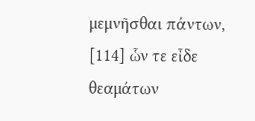μεμνῆσθαι πάντων, [114] ὧν τε εἶδε θεαμάτων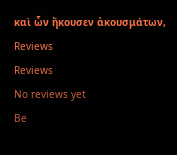καὶ ὧν ἤκουσεν ἀκουσμάτων,
Reviews
Reviews
No reviews yet
Be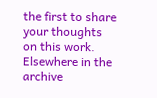the first to share your thoughts on this work.
Elsewhere in the archive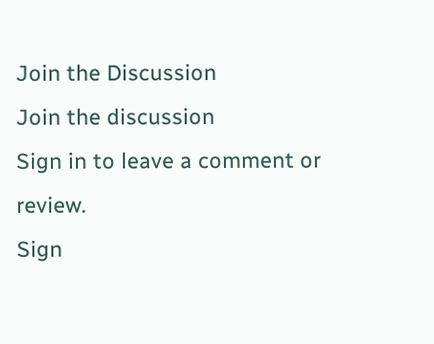Join the Discussion
Join the discussion
Sign in to leave a comment or review.
Sign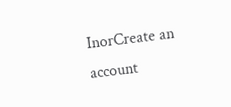InorCreate an account